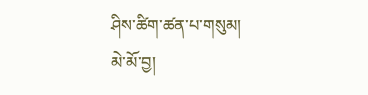ཤིས་ཚིག་ཚན་པ་གསུམ།
མེ་མོ་བྱ།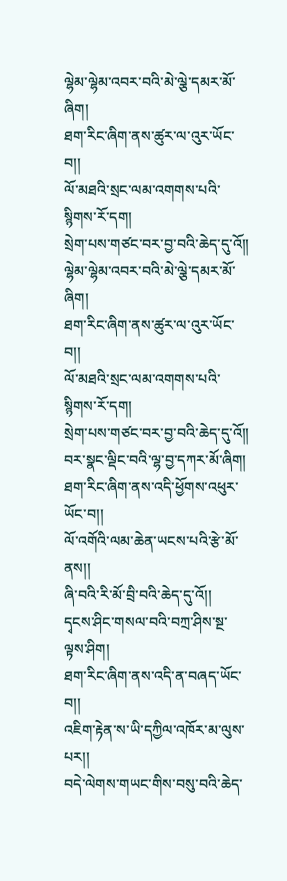ལྷེམ་ལྷེམ་འབར་བའི་མེ་ལྕེ་དམར་མོ་ཞིག།
ཐག་རིང་ཞིག་ནས་ཚུར་ལ་འུར་ཡོང་བ།།
ལོ་མཐའི་སྲང་ལམ་འགགས་པའི་སྙིགས་རོ་དག།
སྲེག་པས་གཙང་བར་བྱ་བའི་ཆེད་དུ་འོ།།
ལྷེམ་ལྷེམ་འབར་བའི་མེ་ལྕེ་དམར་མོ་ཞིག།
ཐག་རིང་ཞིག་ནས་ཚུར་ལ་འུར་ཡོང་བ།།
ལོ་མཐའི་སྲང་ལམ་འགགས་པའི་སྙིགས་རོ་དག།
སྲེག་པས་གཙང་བར་བྱ་བའི་ཆེད་དུ་འོ།།
བར་སྣང་ལྡིང་བའི་ལྷ་བྱ་དཀར་མོ་ཞིག།
ཐག་རིང་ཞིག་ནས་འདི་ཕྱོགས་འཕུར་ཡོང་བ།།
ལོ་འགོའི་ལམ་ཆེན་ཡངས་པའི་རྩེ་མོ་ནས།།
ཞི་བའི་རི་མོ་བྲི་བའི་ཆེད་དུ་འོ།།
དྭངས་ཤིང་གསལ་བའི་བཀྲ་ཤིས་སྔ་ལྟས་ཤིག།
ཐག་རིང་ཞིག་ནས་འདི་ན་བཞད་ཡོང་བ།།
འཇིག་རྟེན་ས་ཡི་དཀྱིལ་འཁོར་མ་ལུས་པར།།
བདེ་ལེགས་གཡང་གིས་བསུ་བའི་ཆེད་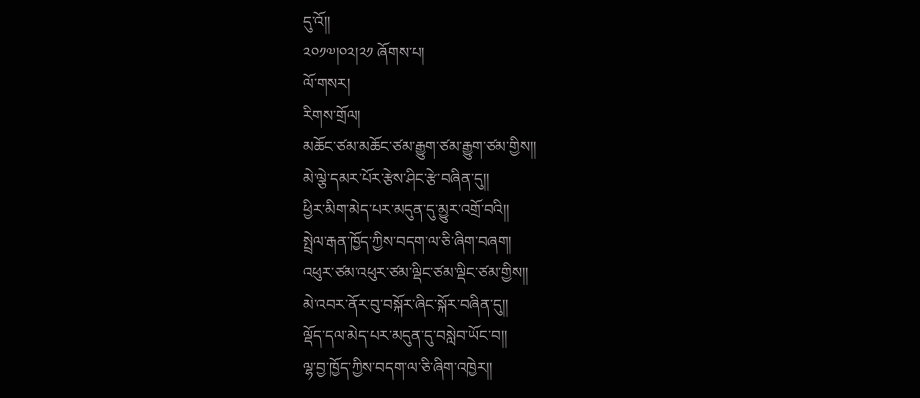དུ་འོ།།
༢༠༡༧།༠༢།༢༡ ཞོགས་པ།
ལོ་གསར།
རིགས་གྲོལ།
མཆོང་ཙམ་མཆོང་ཙམ་རྒྱུག་ཙམ་རྒྱུག་ཙམ་གྱིས།།
མེ་ལྕེ་དམར་པོར་རྩེས་ཤིང་རྩེ་བཞིན་དུ།།
ཕྱིར་མིག་མེད་པར་མདུན་དུ་མྱུར་འགྲོ་བའི།།
སྤྲེལ་རྒན་ཁྱོད་ཀྱིས་བདག་ལ་ཅི་ཞིག་བཞག།
འཕུར་ཙམ་འཕུར་ཙམ་ལྡིང་ཙམ་ལྡིང་ཙམ་གྱིས།།
མེ་འབར་ནོར་བུ་བསྐོར་ཞིང་སྐོར་བཞིན་དུ།།
ལྡོད་དལ་མེད་པར་མདུན་དུ་བསླེབ་ཡོང་བ།།
ལྷ་བྱ་ཁྱོད་ཀྱིས་བདག་ལ་ཅི་ཞིག་འཁྱེར།།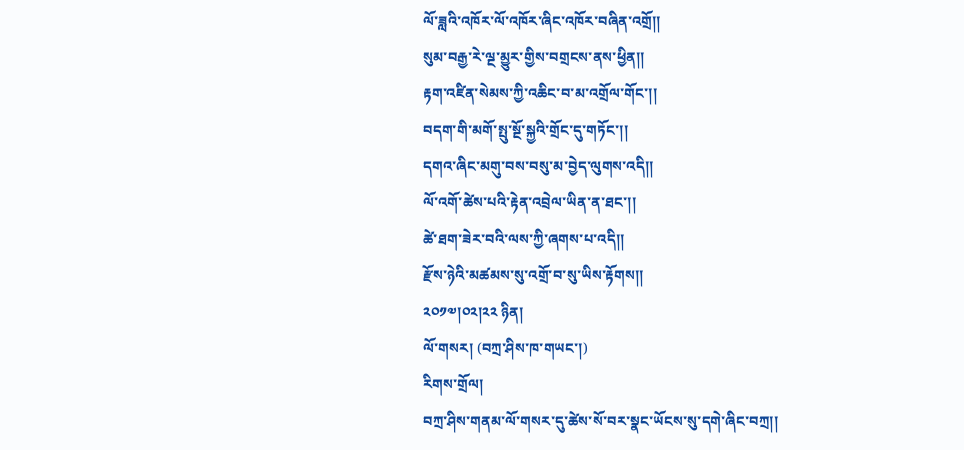ལོ་ཟླའི་འཁོར་ལོ་འཁོར་ཞིང་འཁོར་བཞིན་འགྲོ།།
སུམ་བརྒྱ་རེ་ལྔ་མྱུར་གྱིས་བགྲངས་ནས་ཕྱིན།།
རྟག་འཛིན་སེམས་ཀྱི་འཆིང་བ་མ་འགྲོལ་གོང་།།
བདག་གི་མགོ་སྤུ་སྔོ་སྐྱའི་གྲོང་དུ་གཏོང་།།
དགའ་ཞིང་མགུ་བས་བསུ་མ་བྱེད་ལུགས་འདི།།
ལོ་འགོ་ཚེས་པའི་རྟེན་འབྲེལ་ཡིན་ན་ཐང་།།
ཚེ་ཐག་ཟེར་བའི་ལས་ཀྱི་ཞགས་པ་འདི།།
རྫོས་ཉེའི་མཚམས་སུ་འགྲོ་བ་སུ་ཡིས་རྟོགས།།
༢༠༡༧།༠༢།༢༢ ཉིན།
ལོ་གསར། (བཀྲ་ཤིས་ཁ་གཡང་།)
རིགས་གྲོལ།
བཀྲ་ཤིས་གནམ་ལོ་གསར་དུ་ཚེས་སོ་བར་སྣང་ཡོངས་སུ་དགེ་ཞིང་བཀྲ།།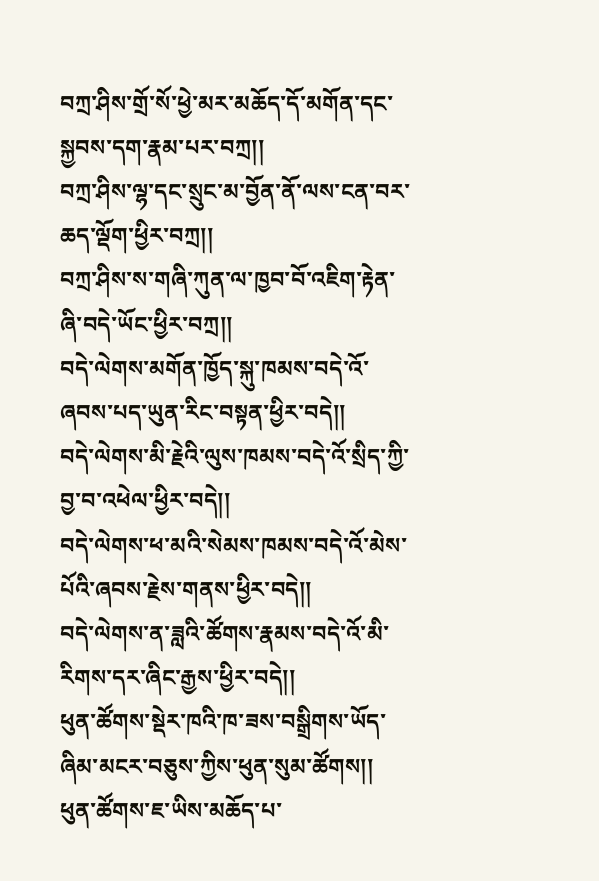བཀྲ་ཤིས་གྲོ་སོ་ཕྱེ་མར་མཆོད་དོ་མགོན་དང་སྐྱབས་དག་རྣམ་པར་བཀྲ།།
བཀྲ་ཤིས་ལྷ་དང་སྲུང་མ་བྱོན་ནོ་ལས་ངན་བར་ཆད་ལྡོག་ཕྱིར་བཀྲ།།
བཀྲ་ཤིས་ས་གཞི་ཀུན་ལ་ཁྱབ་བོ་འཇིག་རྟེན་ཞི་བདེ་ཡོང་ཕྱིར་བཀྲ།།
བདེ་ལེགས་མགོན་ཁྱོད་སྐུ་ཁམས་བདེ་འོ་ཞབས་པད་ཡུན་རིང་བསྟན་ཕྱིར་བདེ།།
བདེ་ལེགས་མི་རྗེའི་ལུས་ཁམས་བདེ་འོ་སྲིད་ཀྱི་བྱ་བ་འཕེལ་ཕྱིར་བདེ།།
བདེ་ལེགས་ཕ་མའི་སེམས་ཁམས་བདེ་འོ་མེས་པོའི་ཞབས་རྗེས་གནས་ཕྱིར་བདེ།།
བདེ་ལེགས་ན་ཟླའི་ཚོགས་རྣམས་བདེ་འོ་མི་རིགས་དར་ཞིང་རྒྱས་ཕྱིར་བདེ།།
ཕུན་ཚོགས་སྡེར་ཁའི་ཁ་ཟས་བསྒྲིགས་ཡོད་ཞིམ་མངར་བཅུས་ཀྱིས་ཕུན་སུམ་ཚོགས།།
ཕུན་ཚོགས་ཇ་ཡིས་མཆོད་པ་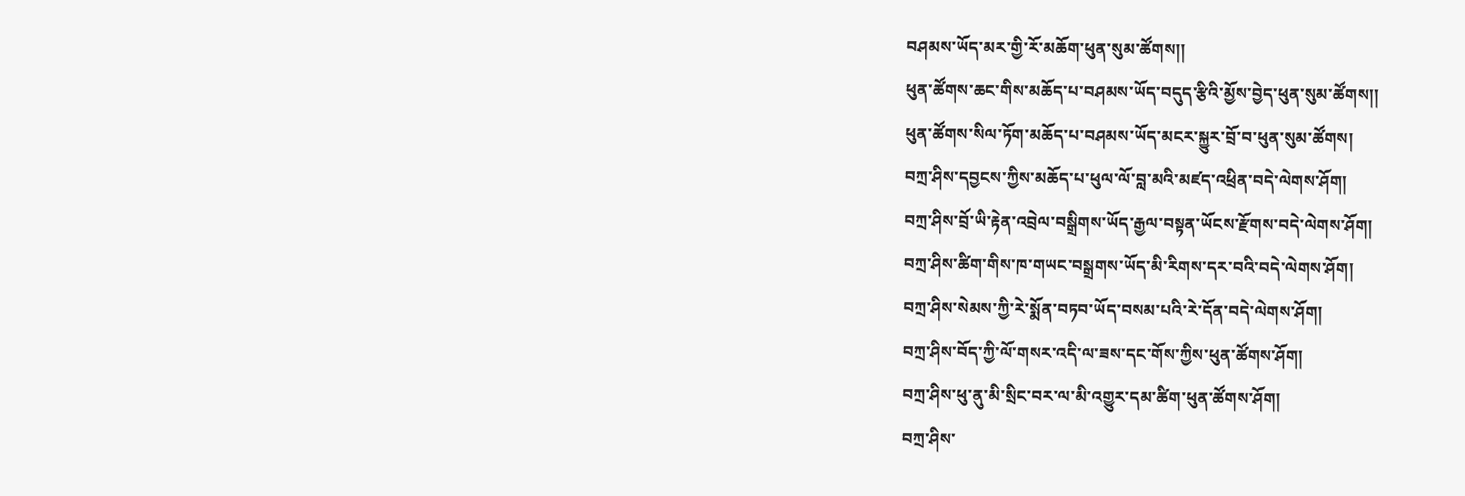བཤམས་ཡོད་མར་གྱི་རོ་མཆོག་ཕུན་སུམ་ཚོགས།།
ཕུན་ཚོགས་ཆང་གིས་མཆོད་པ་བཤམས་ཡོད་བདུད་རྩིའི་མྱོས་བྱེད་ཕུན་སུམ་ཚོགས།།
ཕུན་ཚོགས་སིལ་ཏོག་མཆོད་པ་བཤམས་ཡོད་མངར་སྐྱུར་བྲོ་བ་ཕུན་སུམ་ཚོགས།
བཀྲ་ཤིས་དབྱངས་ཀྱིས་མཆོད་པ་ཕུལ་ལོ་བླ་མའི་མཛད་འཕྲིན་བདེ་ལེགས་ཤོག།
བཀྲ་ཤིས་བྲོ་ཡི་རྟེན་འབྲེལ་བསྒྲིགས་ཡོད་རྒྱལ་བསྟན་ཡོངས་རྫོགས་བདེ་ལེགས་ཤོག།
བཀྲ་ཤིས་ཚིག་གིས་ཁ་གཡང་བསྒྲགས་ཡོད་མི་རིགས་དར་བའི་བདེ་ལེགས་ཤོག།
བཀྲ་ཤིས་སེམས་ཀྱི་རེ་སྨོན་བཏབ་ཡོད་བསམ་པའི་རེ་དོན་བདེ་ལེགས་ཤོག།
བཀྲ་ཤིས་བོད་ཀྱི་ལོ་གསར་འདི་ལ་ཟས་དང་གོས་ཀྱིས་ཕུན་ཚོགས་ཤོག།
བཀྲ་ཤིས་ཕུ་ནུ་མི་སྲིང་བར་ལ་མི་འགྱུར་དམ་ཚིག་ཕུན་ཚོགས་ཤོག།
བཀྲ་ཤིས་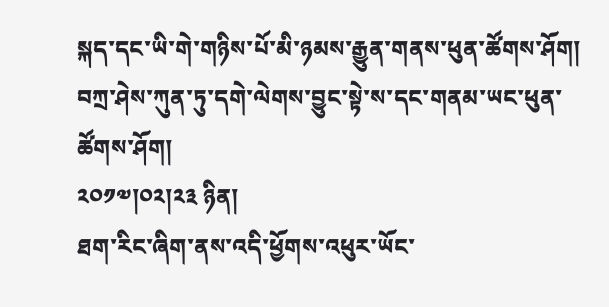སྐད་དང་ཡི་གེ་གཉིས་པོ་མི་ཉམས་རྒྱུན་གནས་ཕུན་ཚོགས་ཤོག།
བཀྲ་ཤེས་ཀུན་ཏུ་དགེ་ལེགས་བྱུང་སྟེ་ས་དང་གནམ་ཡང་ཕུན་ཚོགས་ཤོག།
༢༠༡༧།༠༢།༢༣ ཉིན།
ཐག་རིང་ཞིག་ནས་འདི་ཕྱོགས་འཕུར་ཡོང་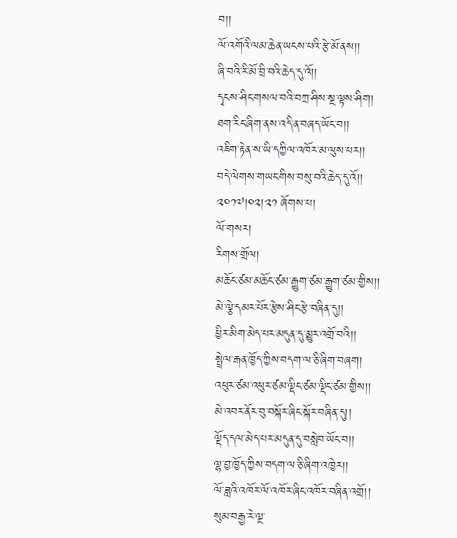བ།།
ལོ་འགོའི་ལམ་ཆེན་ཡངས་པའི་རྩེ་མོ་ནས།།
ཞི་བའི་རི་མོ་བྲི་བའི་ཆེད་དུ་འོ།།
དྭངས་ཤིང་གསལ་བའི་བཀྲ་ཤིས་སྔ་ལྟས་ཤིག།
ཐག་རིང་ཞིག་ནས་འདི་ན་བཞད་ཡོང་བ།།
འཇིག་རྟེན་ས་ཡི་དཀྱིལ་འཁོར་མ་ལུས་པར།།
བདེ་ལེགས་གཡང་གིས་བསུ་བའི་ཆེད་དུ་འོ།།
༢༠༡༧།༠༢།༢༡ ཞོགས་པ།
ལོ་གསར།
རིགས་གྲོལ།
མཆོང་ཙམ་མཆོང་ཙམ་རྒྱུག་ཙམ་རྒྱུག་ཙམ་གྱིས།།
མེ་ལྕེ་དམར་པོར་རྩེས་ཤིང་རྩེ་བཞིན་དུ།།
ཕྱིར་མིག་མེད་པར་མདུན་དུ་མྱུར་འགྲོ་བའི།།
སྤྲེལ་རྒན་ཁྱོད་ཀྱིས་བདག་ལ་ཅི་ཞིག་བཞག།
འཕུར་ཙམ་འཕུར་ཙམ་ལྡིང་ཙམ་ལྡིང་ཙམ་གྱིས།།
མེ་འབར་ནོར་བུ་བསྐོར་ཞིང་སྐོར་བཞིན་དུ།།
ལྡོད་དལ་མེད་པར་མདུན་དུ་བསླེབ་ཡོང་བ།།
ལྷ་བྱ་ཁྱོད་ཀྱིས་བདག་ལ་ཅི་ཞིག་འཁྱེར།།
ལོ་ཟླའི་འཁོར་ལོ་འཁོར་ཞིང་འཁོར་བཞིན་འགྲོ།།
སུམ་བརྒྱ་རེ་ལྔ་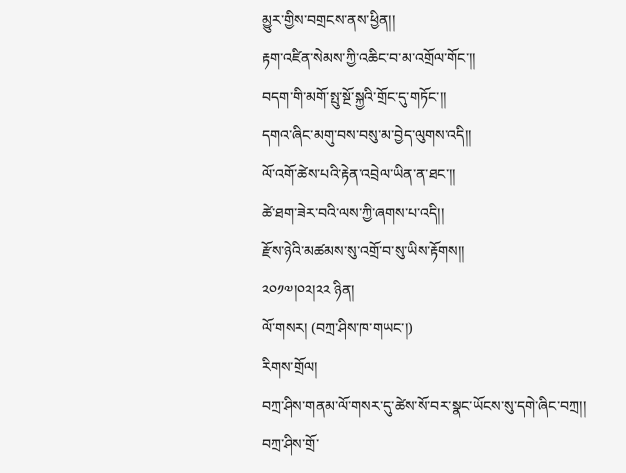མྱུར་གྱིས་བགྲངས་ནས་ཕྱིན།།
རྟག་འཛིན་སེམས་ཀྱི་འཆིང་བ་མ་འགྲོལ་གོང་།།
བདག་གི་མགོ་སྤུ་སྔོ་སྐྱའི་གྲོང་དུ་གཏོང་།།
དགའ་ཞིང་མགུ་བས་བསུ་མ་བྱེད་ལུགས་འདི།།
ལོ་འགོ་ཚེས་པའི་རྟེན་འབྲེལ་ཡིན་ན་ཐང་།།
ཚེ་ཐག་ཟེར་བའི་ལས་ཀྱི་ཞགས་པ་འདི།།
རྫོས་ཉེའི་མཚམས་སུ་འགྲོ་བ་སུ་ཡིས་རྟོགས།།
༢༠༡༧།༠༢།༢༢ ཉིན།
ལོ་གསར། (བཀྲ་ཤིས་ཁ་གཡང་།)
རིགས་གྲོལ།
བཀྲ་ཤིས་གནམ་ལོ་གསར་དུ་ཚེས་སོ་བར་སྣང་ཡོངས་སུ་དགེ་ཞིང་བཀྲ།།
བཀྲ་ཤིས་གྲོ་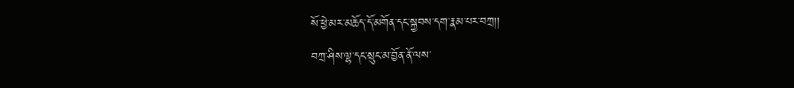སོ་ཕྱེ་མར་མཆོད་དོ་མགོན་དང་སྐྱབས་དག་རྣམ་པར་བཀྲ།།
བཀྲ་ཤིས་ལྷ་དང་སྲུང་མ་བྱོན་ནོ་ལས་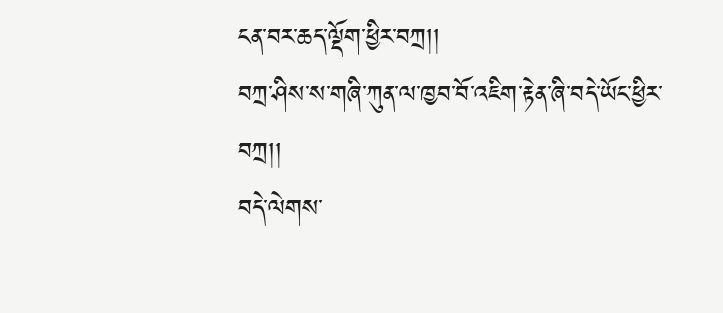ངན་བར་ཆད་ལྡོག་ཕྱིར་བཀྲ།།
བཀྲ་ཤིས་ས་གཞི་ཀུན་ལ་ཁྱབ་བོ་འཇིག་རྟེན་ཞི་བདེ་ཡོང་ཕྱིར་བཀྲ།།
བདེ་ལེགས་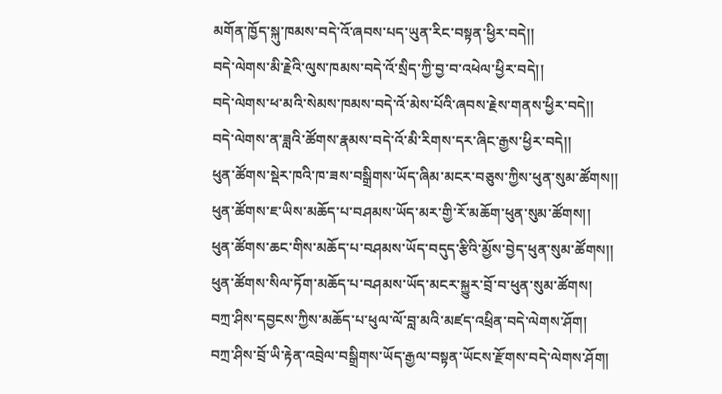མགོན་ཁྱོད་སྐུ་ཁམས་བདེ་འོ་ཞབས་པད་ཡུན་རིང་བསྟན་ཕྱིར་བདེ།།
བདེ་ལེགས་མི་རྗེའི་ལུས་ཁམས་བདེ་འོ་སྲིད་ཀྱི་བྱ་བ་འཕེལ་ཕྱིར་བདེ།།
བདེ་ལེགས་ཕ་མའི་སེམས་ཁམས་བདེ་འོ་མེས་པོའི་ཞབས་རྗེས་གནས་ཕྱིར་བདེ།།
བདེ་ལེགས་ན་ཟླའི་ཚོགས་རྣམས་བདེ་འོ་མི་རིགས་དར་ཞིང་རྒྱས་ཕྱིར་བདེ།།
ཕུན་ཚོགས་སྡེར་ཁའི་ཁ་ཟས་བསྒྲིགས་ཡོད་ཞིམ་མངར་བཅུས་ཀྱིས་ཕུན་སུམ་ཚོགས།།
ཕུན་ཚོགས་ཇ་ཡིས་མཆོད་པ་བཤམས་ཡོད་མར་གྱི་རོ་མཆོག་ཕུན་སུམ་ཚོགས།།
ཕུན་ཚོགས་ཆང་གིས་མཆོད་པ་བཤམས་ཡོད་བདུད་རྩིའི་མྱོས་བྱེད་ཕུན་སུམ་ཚོགས།།
ཕུན་ཚོགས་སིལ་ཏོག་མཆོད་པ་བཤམས་ཡོད་མངར་སྐྱུར་བྲོ་བ་ཕུན་སུམ་ཚོགས།
བཀྲ་ཤིས་དབྱངས་ཀྱིས་མཆོད་པ་ཕུལ་ལོ་བླ་མའི་མཛད་འཕྲིན་བདེ་ལེགས་ཤོག།
བཀྲ་ཤིས་བྲོ་ཡི་རྟེན་འབྲེལ་བསྒྲིགས་ཡོད་རྒྱལ་བསྟན་ཡོངས་རྫོགས་བདེ་ལེགས་ཤོག།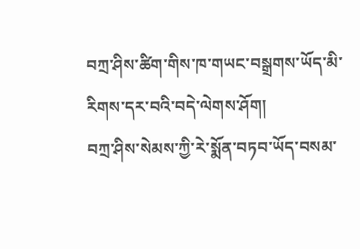བཀྲ་ཤིས་ཚིག་གིས་ཁ་གཡང་བསྒྲགས་ཡོད་མི་རིགས་དར་བའི་བདེ་ལེགས་ཤོག།
བཀྲ་ཤིས་སེམས་ཀྱི་རེ་སྨོན་བཏབ་ཡོད་བསམ་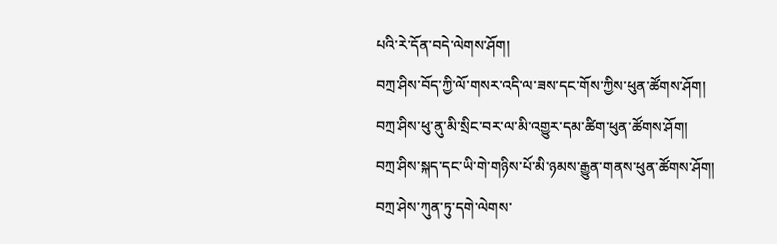པའི་རེ་དོན་བདེ་ལེགས་ཤོག།
བཀྲ་ཤིས་བོད་ཀྱི་ལོ་གསར་འདི་ལ་ཟས་དང་གོས་ཀྱིས་ཕུན་ཚོགས་ཤོག།
བཀྲ་ཤིས་ཕུ་ནུ་མི་སྲིང་བར་ལ་མི་འགྱུར་དམ་ཚིག་ཕུན་ཚོགས་ཤོག།
བཀྲ་ཤིས་སྐད་དང་ཡི་གེ་གཉིས་པོ་མི་ཉམས་རྒྱུན་གནས་ཕུན་ཚོགས་ཤོག།
བཀྲ་ཤེས་ཀུན་ཏུ་དགེ་ལེགས་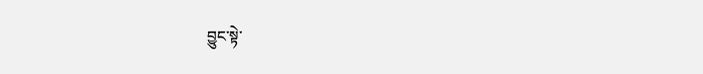བྱུང་སྟེ་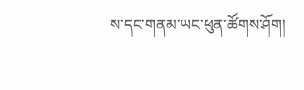ས་དང་གནམ་ཡང་ཕུན་ཚོགས་ཤོག།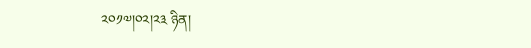༢༠༡༧།༠༢།༢༣ ཉིན།